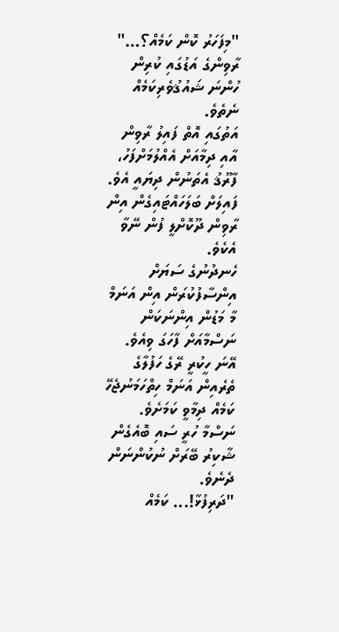"މިފަހަރު ކޮން ކަމެއް؟..." ރާވިންގެ އަޑުގައި ކުރިން ހުންނަ ޝައުޤުވެރިކަމެއް ނެތެވެ.
އަތުގައި އޮތް ފައިލު ރާވިން އާއި ދިމާއަށް އެއްލުމަށްފަހު، ފާރޫޤު އެތަނުން ދިޔައީ އެވެ. ފައިލަށް ބަލަހައްޓައިގެން އިން ރާވިން ދޫކޮށްލީ ފުން ނޭވާ އެކެވެ.
ހެނދުނުގެ ސަޔަށް އިންސާފުކުރަން އިން އަނަމް މާ މަޑުން އިންނަކަން ނަސްމާއަށް ފާހަގަ ވިއެވެ. އޭނަ ހީކުރީ ރޭގެ ހަފުލާގެ ތެރެއިން އަނަމް ހިތްހަމަނުޖެހޭ ކަމެއް ދިމާވީ ކަމަށެވެ. ނަސްމާ ހުރީ ސައި ބޮއެގެން ޝާކިރު ބޭރަށް ނުކުންނަން ދެނެވެ.
"ދަރިފުޅާ!... ކަމެއް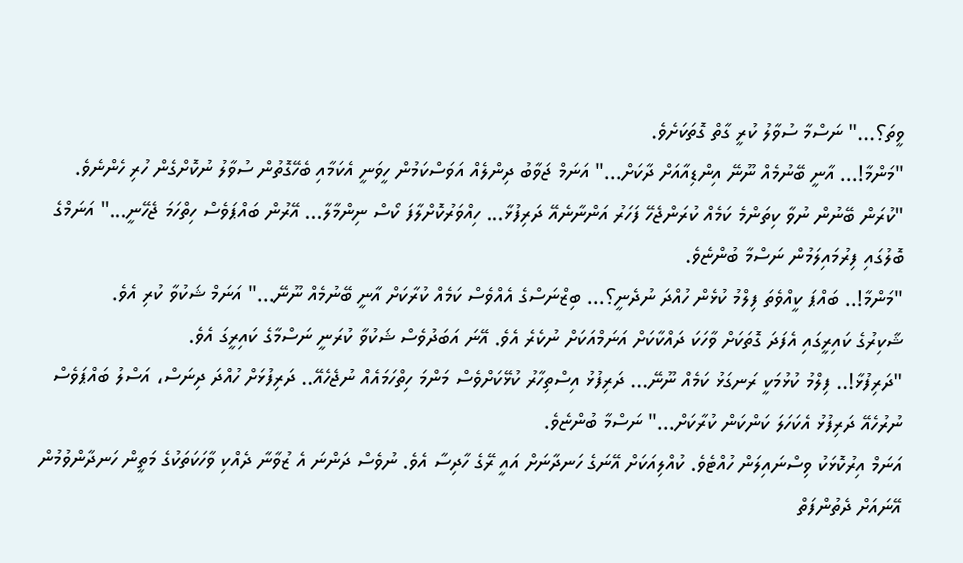ވީތަ؟..." ނަސްމާ ސުވާލު ކުރީ ގާތް ގޮތަކަށެވެ.
"މަންމާ!... އާނީ ބޭނުމެއް ނޫނޭ އިންޑިއާއަށް ދާކަށް..." އަނަމް ޖަވާބު ދިންލެއް އަވަސްކަމުން ހީވަނީ އެކަމާއި ބެހޭގޮތުން ސުވާލު ނުކޮށްގެން ހުރި ހެންނެވެ.
"ކުރަން ބޭނުން ނުވާ ކިތަންމެ ކަމެއް ކުރަންޖެހޭ ފަހަރު އަންނާނެއޭ ދަރިފުޅާ... ހިއްވަރުކޮށްލާފަ ކޯސް ނިންމާލާ... އޭރުން ބައްޕަވެސް ހިތްހަމަ ޖެހޭނީ..." އަނަމްގެ ބޮލުގައި ފިރުމައިލަމުން ނަސްމާ ބުންޏެވެ.
"މަންމާ!.. ބައްޕަ ކީއްވެތަ ފިލްމު ކުޅެން ހުއްދަ ނުދެނީ؟... ބިޒްނަސްގެ އެއްވެސް ކަމެއް ކުރާކަށް އާނީ ބޭނުމެއް ނޫނޭ..." އަނަމް ޝަކުވާ ކުރި އެވެ.
ޝާކިރުގެ ކައިރީގައި އެފަދަ ގޮތަކަށް ވާހަކަ ދައްކާކަށް އަނަމްއަކަށް ނުކެރެ އެވެ. އޭނަ އަބަދުވެސް ޝަކުވާ ކުރަނީ ނަސްމާގެ ކައިރީގަ އެވެ.
"ދަރިފުޅާ!.. ފިލްމު ކުޅުމަކީ ރަނގަޅު ކަމެއް ނޫނޭ... ދަރިފުޅު އިސްތިހާރު ކުޅޭކަށްވެސް މަންމަ ހިތްހަމައެއް ނުޖެހެއޭ.. ދަރިފުޅަށް ހުއްދަ ދިނަސް، އަސްލު ބައްޕަވެސް ނުރުހެއޭ ދަރިފުޅު އެކަހަލަ ކަންކަން ކުރާކަށް..." ނަސްމާ ބުންޏެވެ.
އަނަމް އިރުކޮޅަކު ވިސްނައިލަން ހުއްޓެވެ. ކުއްލިއަކަށް އޭނަގެ ހަނދާނަށް އައީ ރޭގެ ހާދިސާ އެވެ. ނުވެސް ދަންނަ އެ ޒުވާނާ ދެއްކި ވާހަކަތަކުގެ މަތީން ހަނދާންވުމުން އޭނައަށް ދެތުންފަތް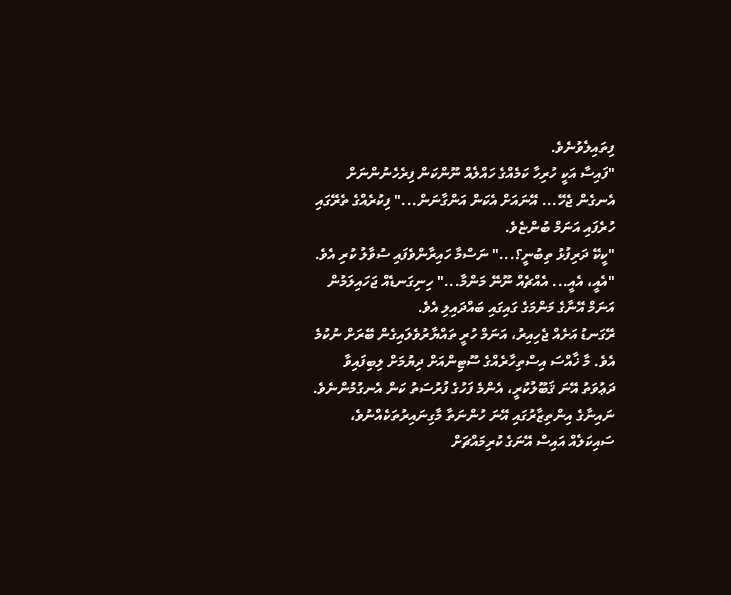ފިތައިލެވުނެވެ.
"ފައިސާ އަކީ ހުރިހާ ކަމެއްގެ ހައްލެއް ނޫންކަން ފިރެހެނުންނަށް އެނގެން ޖެހޭ... އޭނައަށް އެކަން އަންގާނަން..." ފިކުރެއްގެ ތެރޭގައި ހުރެފައި އަނަމް ބުންޏެވެ.
"ކީކޭ ދަރިފުޅު ތިބުނީ؟..." ނަސްމާ ހައިރާންވެފައި ސުވާލު ކުރި އެވެ.
"އެއީ، އެއީ... އެއްޗެއް ނޫނޭ މަންމާ..." ހިނިގަނޑެއް ޖަހައިލަމުން އަނަމް އޭނާގެ މަންމަގެ ގައިގައި ބައްދައިލި އެވެ.
ރޭގަނޑު އަށެއް ޖެހިއިރު، އަނަމް ހުރީ ތައްޔާރުވެލައިގެން ބޭރަށް ނުކުމެ އެވެ. މާ ޚާއްސަ އިސްތިހާރެއްގެ ސޫޓިންއަށް ދިޔުމަށް ލިބިފައިވާ ދަޢުވަތު އޭނަ ޤަބޫލުކުރީ، އެންމެ ފަހުގެ ފުރުސަތު ކަން އެނގުމުންނެވެ. ނައިނާގެ އިންތިޒާރުގައި އޭނަ ހުންނަތާ މާގިނައިރުތަކެއްނުވެ، ސައިކަލެއް އައިސް އޭނަގެ ކުރިމައްޗަށް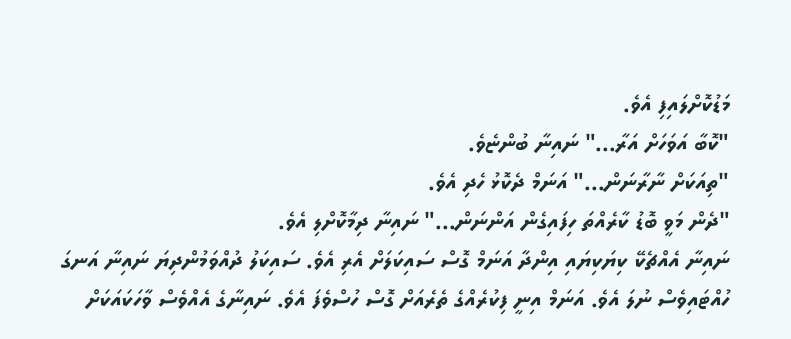މަޑުކޮށްލައިފި އެވެ.
"ކޮބާ އަވަހަށް އަރާ..." ނައިނާ ބުންޏެވެ.
"ތިއަކަށް ނާރާނަން..." އަނަމް ދެކޮޅު ހެދި އެވެ.
"ދެން މަވީ ބޮޑު ކާރެއްތަ ހިފައިގެން އަންނަން..." ނައިނާ ދިމާކޮށްލި އެވެ.
ނައިނާ އެއްޗެކޭ ކިޔަކިޔައި އިންދާ އަނަމް ގޮސް ސައިކަލަށް އެރި އެވެ. ސައިކަލު ދުއްވަމުންދިޔަ ނައިނާ އަނގަ ހުއްޓައިވެސް ނުލަ އެވެ. އަނަމް އިނީ ފިކުރެއްގެ ތެރެއަށް ގޮސް ހުސްވެފަ އެވެ. ނައިނާގެ އެއްވެސް ވާހަކައަކަށް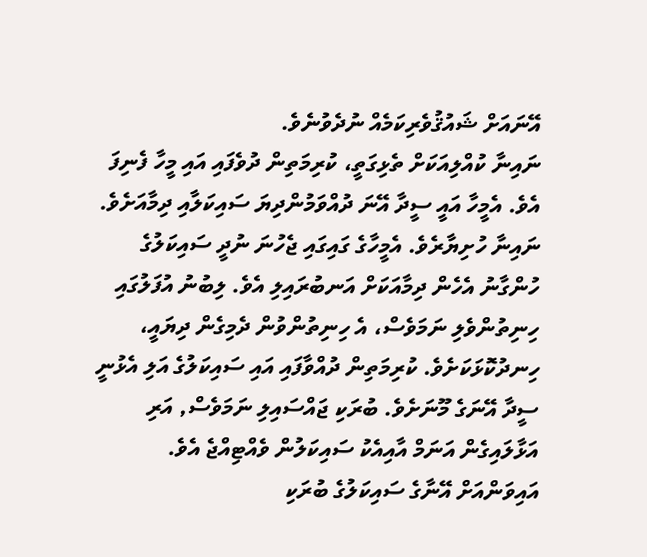އޭނައަށް ޝައުޤުވެރިކަމެއް ނުދެވުނެވެ.
ނައިނާ ކުއްލިއަކަށް ތެޅިގަތީ، ކުރިމަތިން ދުވެފައި އައި މީހާ ފެނިފަ އެވެ. އެމީހާ އައީ ސީދާ އޭނަ ދުއްވަމުންދިޔަ ސައިކަލާއި ދިމާއަށެވެ. ނައިނާ ހުށިޔާރެވެ. އެމީހާގެ ގައިގައި ޖެހުނަ ނުދީ ސައިކަލުގެ ހުންގާނު އެހެން ދިމާއަކަށް އަނބުރައިލި އެވެ. ލިބުނު އުފަލުގައި ހިނިތުންވެލި ނަމަވެސް، އެ ހިނިތުންވުން ދެމިގެން ދިޔައީ، ހިނދުކޮޅަކަށެވެ. ކުރިމަތިން ދުއްވާފައި އައި ސައިކަލުގެ އަލި އެޅުނީ ސީދާ އޭނަގެ މޫނަށެވެ. ބުރަކި ޖައްސައިލި ނަމަވެސް, އަރި އަޅާލައިގެން އަނަމް އާއިއެކު ސައިކަލުން ވެއްޓިއްޖެ އެވެ.
އައިވަންއަށް އޭނާގެ ސައިކަލުގެ ބުރަކި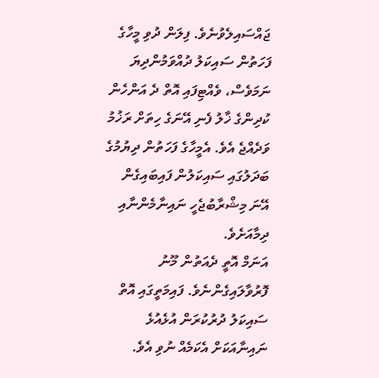ޖައްސައިލެވުނެވެ. ފިލަން ދުވި މީހާގެ ފަހަތުން ސައިކަލު ދުއްވަމުންދިޔަ ނަމަވެސް، ވެއްޓިފައި އޮތް ދެ އަންހެން ކުދިންގެ ޚާލު ފެނި އޭނަގެ ހިތަށް ރަޚުމު ވަދެއްޖެ އެވެ. އެމީހާގެ ފަހަތުން ދިޔުމުގެ ބަދަލުގައި ސައިކަލުން ފައިބައިގެން އޭނަ މިޝްރާބުޖެހީ ނައިނާމެންނާއި ދިމާއަށެވެ.
އަނަމް އޮތީ ދެއަތުން މޫނު ފޮރުވާލައިގެންނެވެ. ފައިމަތީގައި އޮތް ސައިކަލު ދުރުކުރަން އުޅެއުޅެ ނައިނާއަކަށް އެކަމެއް ނުވި އެވެ.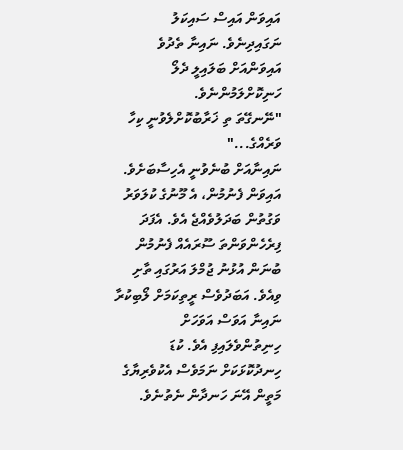އައިވަން އައިސް ސައިކަލު ނަގައިދިނެވެ. ނައިނާ ތެދުވެ އައިވަންއަށް ބަލައިލީ ދެލޯ ހަނިކޮށްލަމުންނެވެ.
"ނޭނގޭތަ ތި ޚަރާބުކޮށްލެވުނީ ކިހާ ވަރެއްގެ..."
ނައިނާއަށް ބުނެވުނީ އެހިސާބަށެވެ. އައިވަން ފެނުމުން، އެ މޫނުގެ ކުލަވަރު ވަގުތުން ބަދަލުވެއްޖެ އެވެ. އެފަދަ ފިރެހެންވަންތަ ސޫރައެއް ފެނުމުން ބުނަން އުޅުނު ޖުމްލަ އަރުގައި ތާށި ވިއެވެ. އަބަދުވެސް ރީތިކަމަށް ލޯބިކުރާ ނައިނާ އަވަސް އަވަހަށް ހިނިތުންވެލައިފި އެވެ. ކުޑަ ހިނދުކޮޅަކަށް ނަމަވެސް އެކުވެރިޔާގެ މަތީން އޭނަ ހަނދާން ނެތުނެވެ.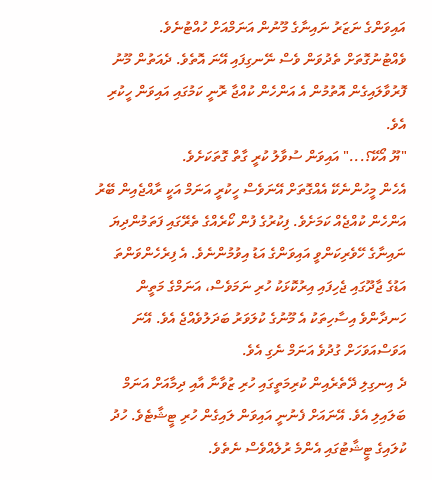އައިވަންގެ ނަޒަރު ނައިނާގެ މޫނުން އަނަމްއަށް ހުއްޓުނެވެ. ވެއްޓުނުގޮތަށް ތެދުވަން ވެސް ނޭނގިފައި އޭނަ އޮތެވެ. ދެއަތުން މޫނު ފޮރުވާލައިގެން އޮތުމުން އެ އަންހެން ކުއްޖާ ރޮނީ ކަމުގައި އައިވަން ހީކުރި އެވެ.
"ޔޫ އޯކޭ؟..." އައިވަން ސުވާލު ކުރީ ގާތް ގޮތަކަށެވެ.
އެހެން މީހުންނެކޭ އެއްގޮތަށް އޭނަވެސް ހީކުރީ އަނަމް އަކީ ރާއްޖެއިން ބޭރު އަންހެން ކުއްޖެއް ކަމަށެވެ. ފިކުރުގެ ފުން ކޯރެއްގެ ތެރޭގައި ފަތަމުންދިޔަ ނައިނާގެ ހޭވެރިކަންވީ އައިވަންގެ އަޑު އިވުމުންނެވެ. އެ ފިރެހެންވަންތަ އަޑުގެ ޖާދޫގައި ޖެހިފައި އިރުކޮޅަކު ހުރި ނަމަވެސް، އަނަމްގެ މަތީން ހަނދާންވެ އިސާހިތަކު އެ މޫނުގެ ކުލަވަރު ބަދަލުވެއްޖެ އެވެ. އޭނަ އަވަސްއަވަހަށް ގުދުވެ އަނަމް ނެގި އެވެ.
ދެ އިނގިލި ދޭތެރެއިން ކުރިމަތީގައި ހުރި ޒުވާނާ އާއި ދިމާއަށް އަނަމް ބަލައިލި އެވެ. އޭނައަށް ފެނުނީ އައިވަން ލައިގެން ހުރި ޓީޝާޓެވެ. ހުދު ކުލައިގެ ޓީޝާޓުގައި އެންމެ ރުލެއްވެސް ނެތެވެ.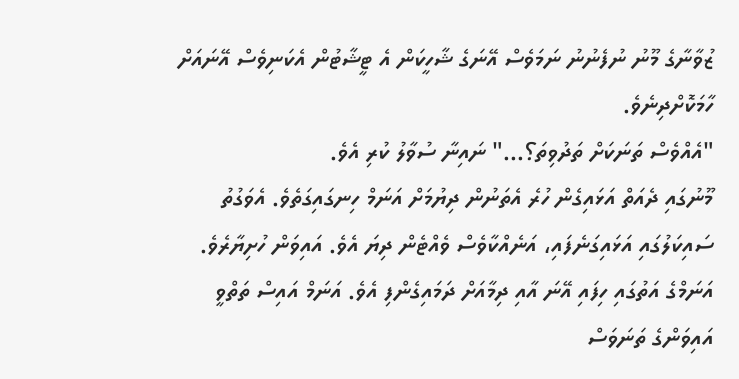ޒުވާނާގެ މޫނު ނުފެނުނު ނަމަވެސް އޭނަގެ ޝާހީކަން އެ ޓީޝާޓުން އެކަނިވެސް އޭނައަށް ހާމަކޮށްދިނެވެ.
"އެއްވެސް ތަނަކަށް ތަދުވިތަ؟..." ނައިނާ ސުވާލު ކުރި އެވެ.
މޫނުގައި ދެއަތް އަޅައިގެން ހުރެ އެތަނުން ދިޔުމަށް އަނަމް ހިނގައިގަތެވެ. އެވަގުތު ސައިކަލުގައި އަޅައިގަނެފައި، އަނެއްކާވެސް ވެއްޓެން ދިޔަ އެވެ. އައިވަން ހުށިޔާރެވެ. އަނަމްގެ އަތުގައި ހިފައި އޭނަ އާއި ދިމާއަށް ދަމައިގެންފި އެވެ. އަނަމް އައިސް ތަތްވީ އައިވަންގެ ތަނަވަސް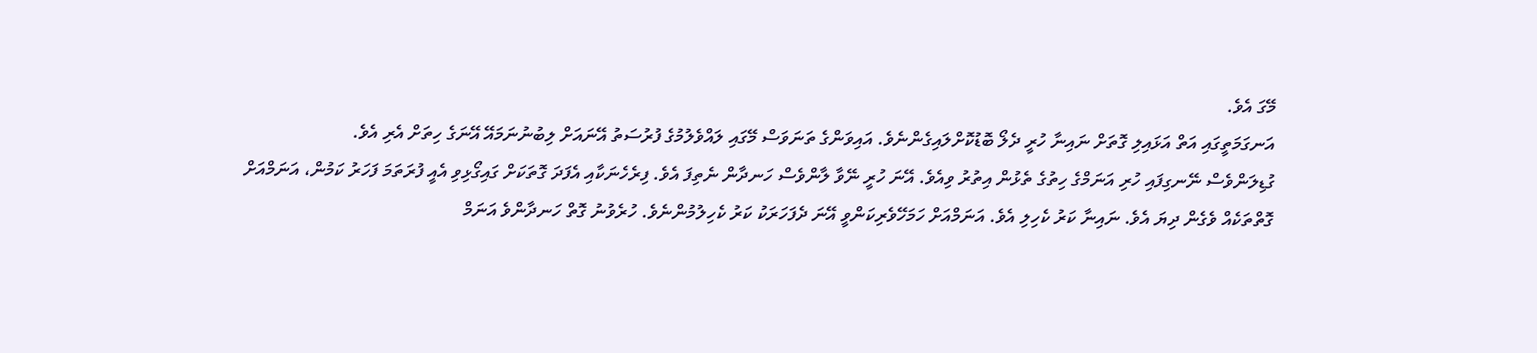މޭގަ އެވެ.
އަނގަމަތީގައި އަތް އަޅައިލި ގޮތަށް ނައިނާ ހުރީ ދެލޯ ބޮޑުކޮށްލައިގެންނެވެ. އައިވަންގެ ތަނަވަސް މޭގައި ލައްވެލުމުގެ ފުރުސަތު އޭނައަށް ލިބުނުނަމައޭ އޭނަގެ ހިތަށް އެރި އެވެ.
ގުޑިލަންވެސް ނޭނގިފައި ހުރި އަނަމްގެ ހިތުގެ ތެޅުން އިތުރު ވިއެވެ. އޭނަ ހުރީ ނޭވާ ލާންވެސް ހަނދާން ނެތިފަ އެވެ. ފިރެހެނަކާއި އެފަދަ ގޮތަކަށް ގައިގޯޅިވި އެއީ ފުރަތަމަ ފަހަރު ކަމުން، އަނަމްއަށް ގޮތްތަކެއް ވެގެން ދިޔަ އެވެ. ނައިނާ ކަރު ކެހިލި އެވެ. އަނަމްއަށް ހަމަހޭވެރިކަންވީ އޭނަ ދެފަހަރަކު ކަރު ކެހިލުމުންނެވެ. ހުރެވުނު ގޮތް ހަނދާންވެ އަނަމް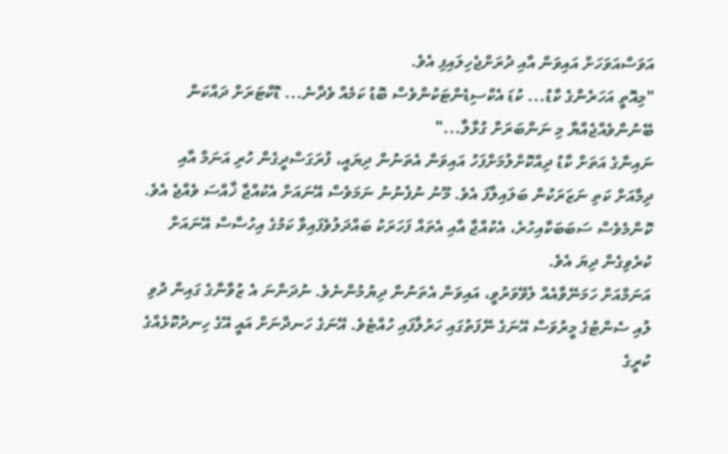އަވަސްއަވަހަށް އައިވަން އާއި ދުރަށްޖެހިލައިފި އެވެ.
"މިއޮތީ އަހަރެންގެ ކާޑު... ކުޑަ އެކްސިޑެންޓަކުންވެސް ބޮޑު ކަމެއް ވެދާނެ... ޑޮކްޓަރަށް ދައްކަން ބޭނުންވެއްޖެއްޔާ މި ނަންބަރަށް ގުޅާލާ..."
ނައިނާގެ އަތަށް ކާޑު ދިއްކޮށްލުމަށްފަހު އައިވަން އެތަނުން ދިޔައީ، ފުރަގަސްދީގެން ހުރި އަނަމް އާއި ދިމާއަށް ކަތި ނަޒަރަކުން ބަލައިލާފަ އެވެ. މޫނު ނުފެނުނު ނަމަވެސް އޭނައަށް އެކުއްޖާ ޚާއްސަ ވެއްޖެ އެވެ. ކޮންމެވެސް ސަބަބަކާއިހުރެ، އެކުއްޖާ އާއި އެތައް ފަހަރަކު ބައްދަލުވެފައިވާ ކަމުގެ އިހުސާސް އޭނައަށް ކުރެވިގެން ދިޔަ އެވެ.
އަނަމްއަށް ހަމަނޭވާއެއް ލެވޭވަރުވީ، އައިވަން އެތަނުން ދިޔުމުންނެވެ. ނުދަންނަ އެ ޒުވާނާގެ ގައިން ދުވި ލުއި ސެންޓުގެ މީރުވަސް އޭނަގެ ނޭފަތުގައި ހަރުލާފައި ހުއްޓެވެ. އޭނަގެ ހަނދާނަށް އައީ އޭގެ ހިނދުކޮޅެއްގެ ކުރީގެ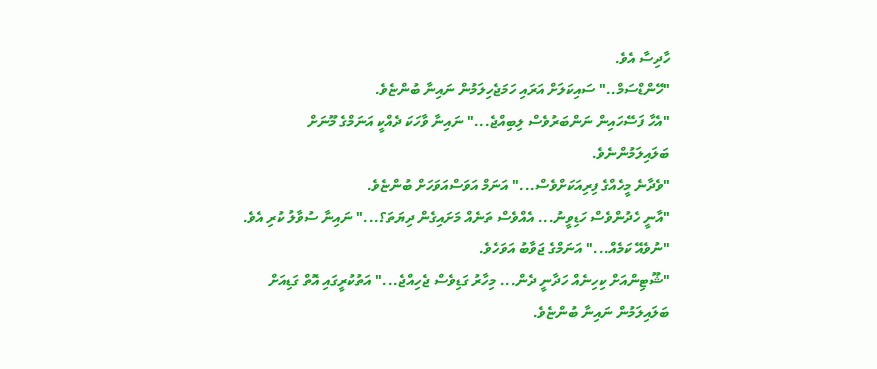ހާދިސާ އެވެ.
"ހޭންޑްސަމް.." ސައިކަލަށް އަރައި ހަމަޖެހިލަމުން ނައިނާ ބުންޏެވެ.
"އެހާ ފަސޭހައިން ނަންބަރުވެސް ލިބިއްޖެ..." ނައިނާ ވާހަކަ ދެއްކީ އަނަމްގެ މޫނަށް ބަލައިލަމުންނެވެ.
"ވެދާނެ މީހެއްގެ ފިރިއަކަށްވެސް..." އަނަމް އަވަސްއަވަހަށް ބުންޏެވެ.
"އާނީ ހެދުންވެސް ހަޑިވީނު... އެއްވެސް ތަނެއް މަށައިގެން ދިޔަތަ؟..." ނައިނާ ސުވާލު ކުރި އެވެ.
"ނުވެއޭ ކަމެއް..." އަނަމްގެ ޖަވާބު އަވަހެވެ.
"ޝޫޓިންއަށް ކިހިނެއް ހަދާނީ ދެން... މިހާރު ގަޑިވެސް ޖެހިއްޖެ..." އަތުކުރީގައި އޮތް ގަޑިއަށް ބަލައިލަމުން ނައިނާ ބުންޏެވެ.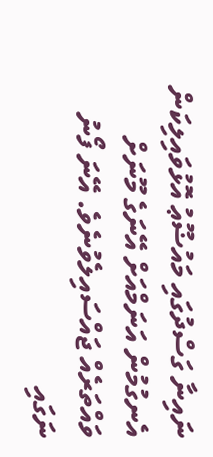ނައިނާ ގަސްދުގައި މައުޟޫޢު އޮޅުވައިލިކަން އެނގުމުން އަނަމްއަށް އޭނަގެ މޫނަށް ވައްތަރެއް ޖައްސައިލެވުނެވެ. އޭނަ ފޯނު ނަގައި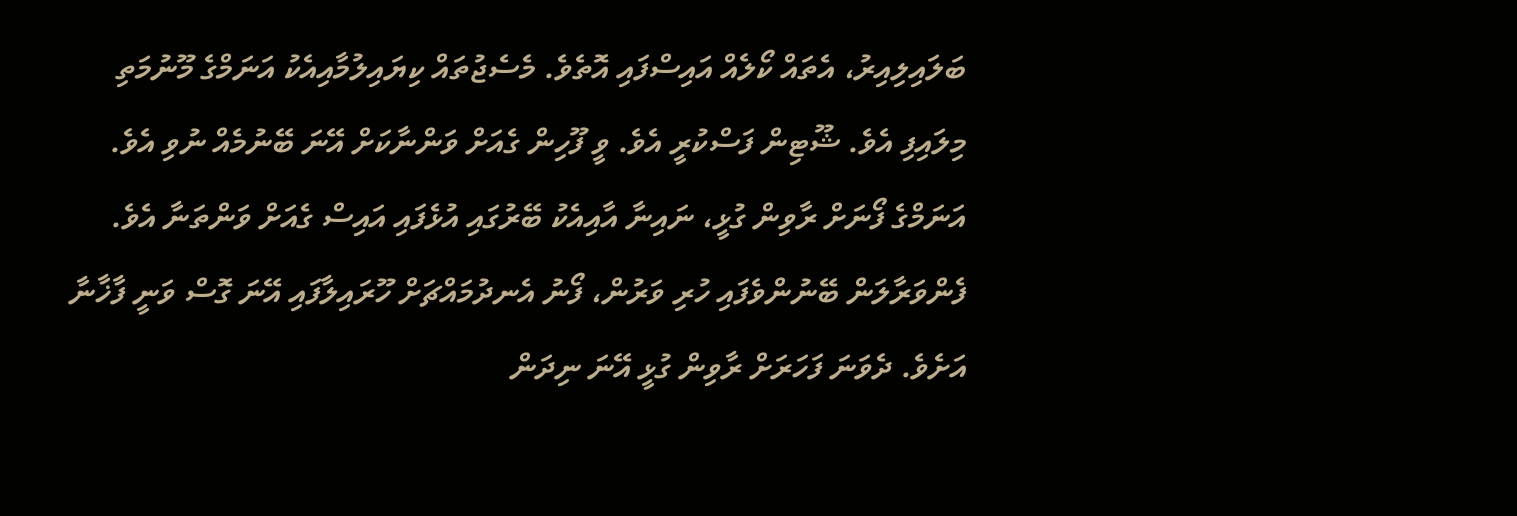ބަލައިލިއިރު، އެތައް ކޯލެއް އައިސްފައި އޮތެވެ. މެސެޖުތައް ކިޔައިލުމާއިއެކު އަނަމްގެ މޫނުމަތި މިލައިފި އެވެ. ޝޫޓިން ފަސްކުރީ އެވެ. ވީ ފޫހިން ގެއަށް ވަންނާކަށް އޭނަ ބޭނުމެއް ނުވި އެވެ.
އަނަމްގެ ފޯނަށް ރާވިން ގުޅީ، ނައިނާ އާއިއެކު ބޭރުގައި އުޅެފައި އައިސް ގެއަށް ވަންތަނާ އެވެ. ފެންވަރާލަން ބޭނުންވެފައި ހުރި ވަރުން، ފޯނު އެނދުމައްޗަށް ހޫރައިލާފައި އޭނަ ގޮސް ވަނީ ފާޚާނާ އަށެވެ. ދެވަނަ ފަހަރަށް ރާވިން ގުޅީ އޭނަ ނިދަން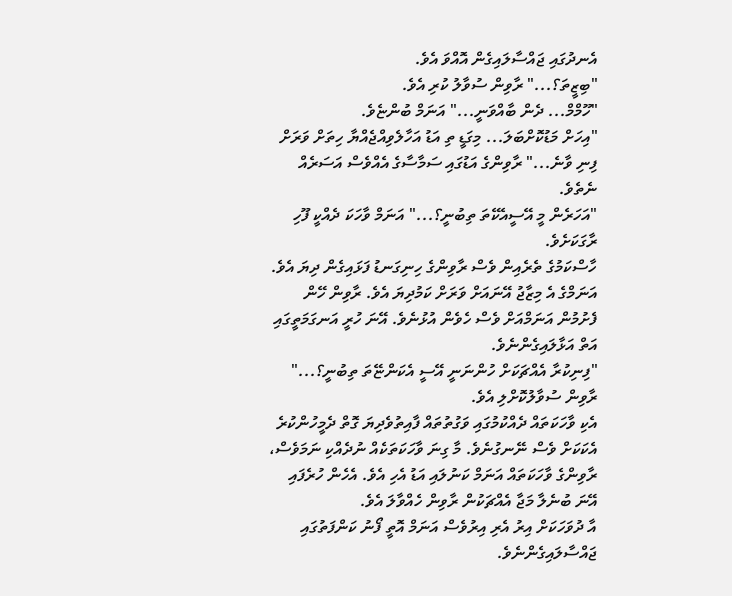އެނދުގައި ޖައްސާލައިގެން އޮއްވަ އެވެ.
"ބިޒީތަ؟..." ރާވިން ސުވާލު ކުރި އެވެ.
"ހޫމްމް... ދެން ބާއްވަނީ..." އަނަމް ބުންޏެވެ.
"އިހަށް މަޑުކޮށްބަލަ... މިގަޑީ ތި އަޑު އަހާލެވިއްޖެއްޔާ ހިތަށް ވަރަށް ފިނި ވާނެ..." ރާވިންގެ އަޑުގައި ސަމާސާގެ އެއްވެސް އަސަރެއް ނެތެވެ.
"އަހަރެން މީ އޭސީއެކޭތަ ތިބުނީ؟..." އަނަމް ވާހަކަ ދެއްކީ ފޫހި ރާގަކަށެވެ.
ހާސްކަމުގެ ތެރެއިން ވެސް ރާވިންގެ ހިނިގަނޑު ފަޅައިގެން ދިޔަ އެވެ. އަނަމްގެ އެ މިޒާޖު އޭނައަށް ވަރަށް ކަމުދިޔަ އެވެ. ރާވިން ހޭން ފެށުމުން އަނަމްއަށް ވެސް ހެވެން އުޅުނެވެ. އޭނަ ހުރީ އަނގަމަތީގައި އަތް އަޅާލައިގެންނެވެ.
"ފިނިކުރާ އެއްޗަކަށް ހުންނަނީ އޭސީ އެކަންޏޭތަ ތިބުނީ؟..." ރާވިން ސުވާލުކޮށްލި އެވެ.
އެކި ވާހަކަތައް ދެއްކުމުގައި ވަގުތުތައް ފާއިތުވެދިޔަ ގޮތް ދެމީހުންކުރެ އެކަކަށް ވެސް ނޭނގުނެވެ. މާ ގިނަ ވާހަކަތަކެއް ނުދެއްކި ނަމަވެސް، ރާވިންގެ ވާހަކަތައް އަނަމް ކަނުލައި އަޑު އެހި އެވެ. އެހެން ހުރެފައި އޭނަ ބުނެލާ މަޖާ އެއްޗަކުން ރާވިން ހެއްވާލަ އެވެ.
އާ ދުވަހަކަށް އިރު އެރި އިރުވެސް އަނަމް އޮތީ ފޯނު ކަންފަތުގައި ޖައްސާލައިގެންނެވެ.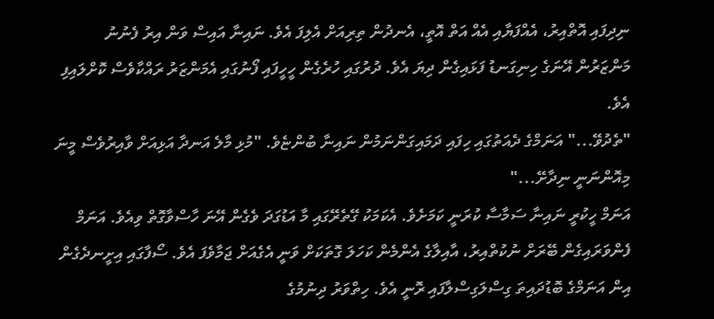ނިދިފައި އޮތްއިރު، އެއްފަޔާއި އެއް އަތް އޮތީ، އެނދުން ތިރިއަށް އެލިފަ އެވެ. ނައިނާ އައިސް ވަން އިރު ފެނުނު މަންޒަރުން އޭނަގެ ހިނިގަނޑު ފަޅައިގެން ދިޔަ އެވެ. ދުރުގައި ހުރެގެން ހީހީފައި ފޯނުގައި އެމަންޒަރު ރައްކާވެސް ކޮށްލައިފި އެވެ.
"ތެދުވޭ..." އަނަމްގެ ދެއަތުގައި ހިފައި ދަމައިގަންނަމުން ނައިނާ ބުންޏެވެ. "މުޅި މާލެ އަނދާ އަޅިއަށް ވާއިރުވެސް މީނަ މިއޮންނަނީ ނިދާށޭ..."
އަނަމް ހީކުރީ ނައިނާ ސަމާސާ ކުރަނީ ކަމަށެވެ. އެކަމަކު ގޭތެރޭގައި މާ އަޑުގަދަ ވެގެން އޭނަ ހާސްވާގޮތް ވިއެވެ. އަނަމް ފެންވަރައިގެން ބޭރަށް ނުކުތްއިރު، އާއިލާގެ އެންމެން ކަހަލަ ގޮތަކަށް ވަނީ އެގެއަށް ޖަމާވެފަ އެވެ. ސޯފާގައި އިށީނދެގެން އިން އަނަމްގެ ބޮޑުދައިތަ ގިސްލަގިސްލާފައި ރޮނީ އެވެ. ހިތްވަރު ދިނުމުގެ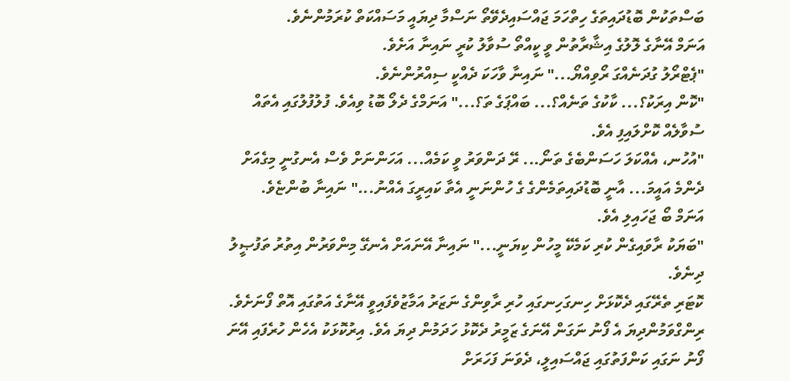ބަސްތަކުން ބޮޑުދައިތަގެ ހިތްހަމަ ޖައްސައިދެވޭތޯ ނަސްމާ ދިޔައީ މަސައްކަތް ކުރަމުންނެވެ.
އަނަމް އޭނާގެ ލޮލުގެ އިޝާރާތުން ވީ ކީއްތޯ ސުވާލު ކުރީ ނައިނާ އަށެވެ.
"ޕެޓްރޯލު ގުދަނެއްގަ ރޯވިއްޔޯ..." ނައިނާ ވާހަކަ ދެއްކީ ސިއްރުންނެވެ.
"ކޮން އިރަކު؟... ކާކުގެ ތަނެއް؟... ބައްޕަގެ ތަ؟..." އަނަމްގެ ދެލޯ ބޮޑު ވިއެވެ. ފުލުފުލުގައި އެތައް ސުވާލެއް ކޮށްލައިފި އެވެ.
"އުހުނ، އެއްކަލަ ހަސަންބެގެ ތަނޯ... ރޭ ދަންވަރު ވީ ކަމެއް... އަހަންނަށް ވެސް އެނގުނީ މިގެއަށް ދެންމެ އައީމަ... އާނީ ބޮޑުދައިތަމެންގެ ގެ ހުންނަނީ އެތާ ކައިރީގަ އެއްނު..." ނައިނާ ބުންޏެވެ.
އަނަމް ބޯ ޖަހައިލި އެވެ.
"ބަޔަކު ރާވައިގެން ކުރި ކަމެކޭ މީހުން ކިޔަނީ..." ނައިނާ އޭނައަށް އެނގޭ މިންވަރުން އިތުރު ތަފުޞީލު ދިނެވެ.
ކޮޓަރި ތެރޭގައި ދެކޮޅަށް ހިނގަހިނގައި ހުރި ރާވިންގެ ނަޒަރު އަމާޒުވެފައިވީ އޭނާގެ އަތުގައި އޮތް ފޯނަށެވެ. ރިންގްވަމުންދިޔަ އެ ފޯނު ނަގަން އޭނަގެ ޒަމީރު ދެކޮޅު ހަދަމުން ދިޔަ އެވެ. އިރުކޮޅަކު އެހެން ހުރެފައި އޭނަ ފޯނު ނަގައި ކަންފަތުގައި ޖައްސައިލީ، ދެވަނަ ފަހަރަށް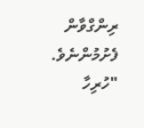ރިންގްވާން ފެށުމުންނެވެ.
"ހުރިހާ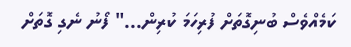ކަމެއްވެސް ބުނިގޮތަށް ފުރިހަމަ ކުރިން..." ފޯނު ނެގި ގޮތަށް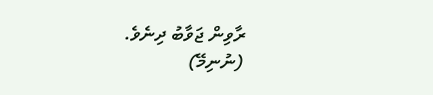ރާވިން ޖަވާބު ދިނެވެ.
(ނުނިމޭ)